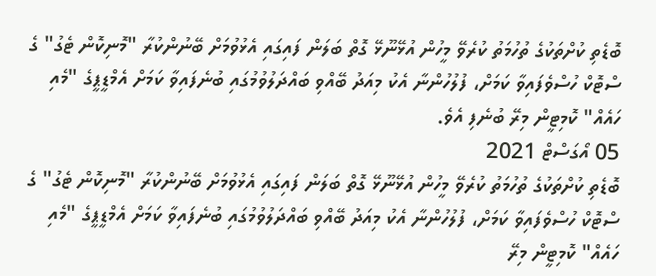ބޮޑެތި ކުށްތަކުގެ ތުހުމަތު ކުރެވޭ މީހުން އުޅޭނޫޅޭ ގޮތް ބަލަން ފައިގައި އެޅުވުމަށް ބޭނުންކުރާ "މޮނިކޮން ޓެގު" ގެ ސްޓޮކް ހުސްވެފައިވާ ކަމަށް، ފުލުހުންނާ އެކު މިއަދު ބޭއްވި ބައްދަލުވުމުގައި ބުނެފައިވާ ކަމަށް އެމްޑީޕީގެ "މެއި ހައެއް" ކޮމިޓީން މިރޭ ބުނެފި އެވެ.
05 އޯގަސްޓް 2021
ބޮޑެތި ކުށްތަކުގެ ތުހުމަތު ކުރެވޭ މީހުން އުޅޭނޫޅޭ ގޮތް ބަލަން ފައިގައި އެޅުވުމަށް ބޭނުންކުރާ "މޮނިކޮން ޓެގު" ގެ ސްޓޮކް ހުސްވެފައިވާ ކަމަށް، ފުލުހުންނާ އެކު މިއަދު ބޭއްވި ބައްދަލުވުމުގައި ބުނެފައިވާ ކަމަށް އެމްޑީޕީގެ "މެއި ހައެއް" ކޮމިޓީން މިރޭ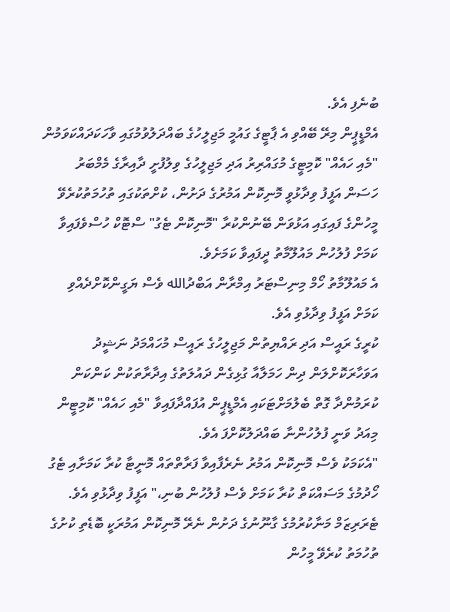ބުނެފި އެވެ.
އެމްޑީޕީން މިރޭ ބޭއްވި އެ ޕާޓީގެ ގައުމީ މަޖިލީހުގެ ބައްދަލުވުމުގައި ވާހަކަދައްކަވަމުން "މެއި ހައެއް" ކޮމިޓީގެ މުގައްރިރު އަދި މަޖިލީހުގެ ވިލުފުށީ ދާއިރާގެ މެމްބަރު ހަސަން އަފީފު ވިދާޅުވީ މޮނިކޮން އަމުރުގެ ދަށުން، ކުށްތަކުގައި ތުހުމަތުކުރެވޭ މީހުންގެ ފައިގައި އަޅުވަން ބޭނުންކުރާ "މޮނިކޮން ޓެގު" ސްޓޮކް ހުސްވެފައިވާ ކަމަށް ފުލުހުން މައުލޫމާތު ދީފައިވާ ކަމަށެވެ.
އެ މައުލޫމާތު ހޯމް މިނިސްޓަރު އިމްރާން އަބްދުالله ވެސް ޔަގީންކޮށްދެއްވި ކަމަށް އަފީފު ވިދާޅުވި އެވެ.
ކުރީގެ ރައީސް އަދި ރައްޔިތުން މަޖިލީހުގެ ރައީސް މުހައްމަދު ނަޝީދު އަވަހާރަކޮށްލަން ދިން ހަމަލާއާ ގުޅިގެން ދައުލަތުގެ އިދާރާތަކުން ކަންކަން ކުރަމުންދާ ގޮތް ބެލުމަށްޓަކައި އެމްޑީޕީން އުފައްދާފައިވާ "މެއި ހައެއް" ކޮމިޓީން މިއަދު ވަނީ ފުލުހުންނާ ބައްދަލުކޮށްފަ އެވެ.
"އެކަމަކު ވެސް މޮނިކޮން އަމުރު ނެރެފާއިވާ ފަރާތްތައް މޮނީޓާ ކުރާ ކަމަށާއި ޓެގު ހޯދުމުގެ މަސައްކަތް ކުރާ ކަމަށް ވެސް ފުލުހުން ބުނި،" އަފީފު ވިދާޅުވި އެވެ.
ޓެރަރިޒަމް މަނާކުރުމުގެ ގާނޫނުގެ ދަށުން ނެރޭ މޮނިކޮން އަމުރަކީ ބޮޑެތި ކުށުގެ ތުހުމަތު ކުރެވޭ މީހުން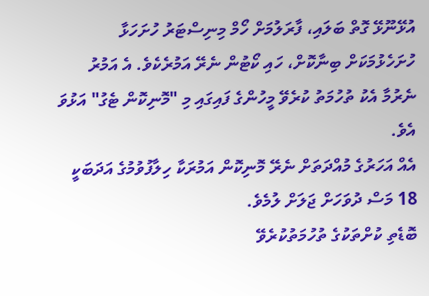އުޅޭނޫޅޭ ގޮތް ބަލައި، ފާރަލުމަށް ހޯމް މިނިސްޓަރު ހުށަހަޅާ ހުށަހެޅުމަކަށް ބިނާކޮށް، ހައި ކޯޓުން ނެރޭ އަމުރެކެވެ. އެ އަމުރު ނެރުމާ އެކު ތުހުމަތު ކުރެވޭ މީހުންގެ ފައިގައި މި "މޮނިކޮން ޓެގު" އަޅުވަ އެވެ.
އެއް އަހަރުގެ މުއްދަތަށް ނެރޭ މޮނިކޮން އަމުރަކާ ހިލާފުވުމުގެ އަދަބަކީ 18 މަސް ދުވަހަށް ޖަލަށް ލުމެވެ.
ބޮޑެތި ކުށްތަކުގެ ތުހުމަތުކުރެވޭ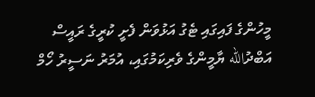މީހުންގެ ފައިގައި ޓެގު އަޅުވަން ފެށީ ކުރީގެ ރައީސް އަބްދުالله ޔާމީންގެ ވެރިކަމުގައި، އުމަރު ނަސީރު ހޯމް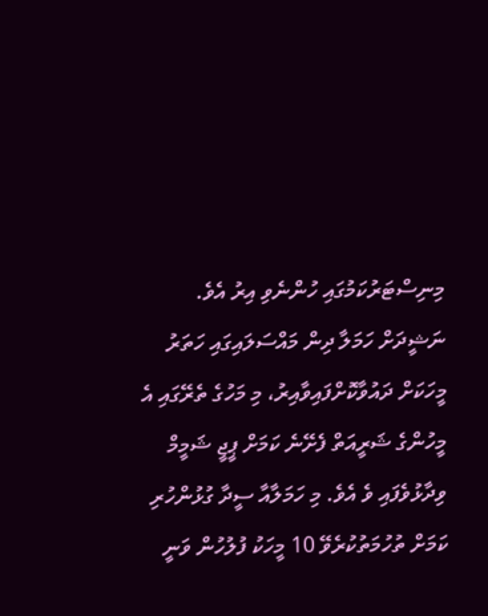މިނިސްޓަރުކަމުގައި ހުންނެވި އިރު އެވެ.
ނަޝީދަށް ހަމަލާ ދިން މައްސަލައިގައި ހަތަރު މީހަކަށް ދައުވާކޮށްފައިވާއިރު، މި މަހުގެ ތެރޭގައި އެ މީހުންގެ ޝަރީއަތް ފެށޭނެ ކަމަށް ޕީޖީ ޝަމީމް ވިދާޅުވެފައި ވެ އެވެ. މި ހަމަލާއާ ސީދާ ގުޅުންހުރި ކަމަށް ތުހުމަތުކުރެވޭ 10 މީހަކު ފުލުހުން ވަނީ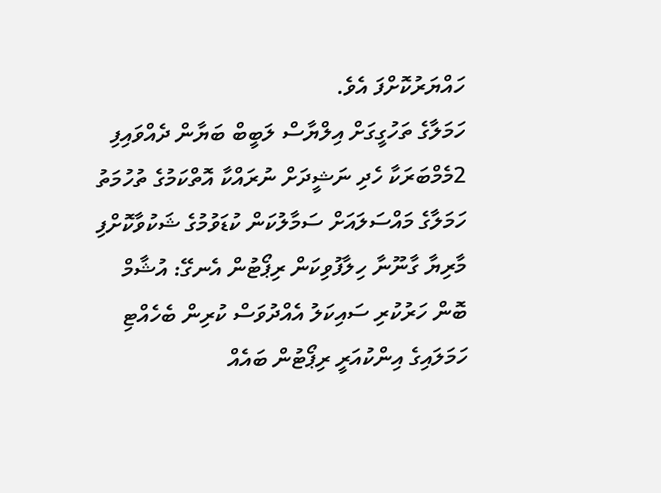ހައްޔަރުކޮށްފަ އެވެ.
ހަމަލާގެ ތަހުގީގަށް އިލްޔާސް ލަބީބް ބަޔާން ދެއްވައިފި
2މެމްބަރަކާ ހެދި ނަޝީދަށް ނުރައްކާ އޮތްކަމުގެ ތުހުމަތު
ހަމަލާގެ މައްސަލައަށް ސަމާލުކަން ކުޑަވުމުގެ ޝަކުވާކޮށްފި
މާރިޔާ ގާނޫނާ ހިލާފުވިކަން ރިޕޯޓުން އެނގޭ: އުޝާމް
ބޮން ހަރުކުރި ސައިކަލު އެއްދުވަސް ކުރިން ބެހެއްޓި
ހަމަލައިގެ އިންކުއަރީ ރިޕޯޓުން ބައެއް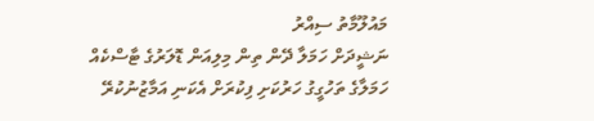މައުލޫމާތު ސިއްރު
ނަޝީދަށް ހަމަލާ ދޭން ތިން މިލިއަން ޑޮލަރުގެ ޓާސްކެއް
ހަމަލާގެ ތަހުގީގު ހަރުކަށި ފިކުރަށް އެކަނި އަމާޒުނުކުރޭ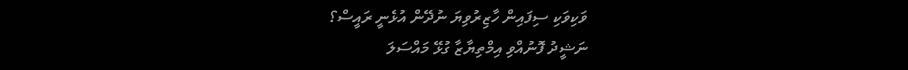ވަކިވަކި ސިފައިން ހާޒިރުވިޔަ ނުދޭން އުޅެނީ ރައީސް؟
ނަޝީދު ފޮނުއްވި އިމްތިޔާޒާ ގުޅޭ މައްސަލަ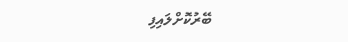ބޭރުކޮށްލައިފި